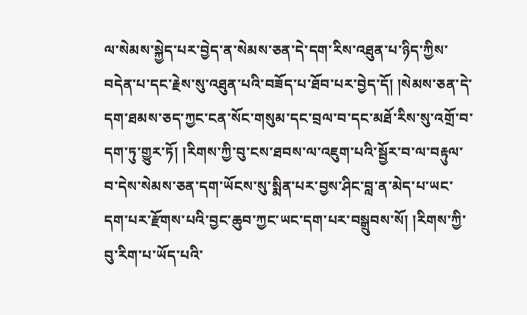ལ་སེམས་སྐྱེད་པར་བྱེད་ན་སེམས་ཅན་དེ་དག་རིས་འཐུན་པ་ཉིད་ཀྱིས་བདེན་པ་དང་རྗེས་སུ་འཐུན་པའི་བཟོད་པ་ཐོབ་པར་བྱེད་དོ། །སེམས་ཅན་དེ་དག་ཐམས་ཅད་ཀྱང་ངན་སོང་གསུམ་དང་བྲལ་བ་དང་མཐོ་རིས་སུ་འགྲོ་བ་དག་ཏུ་གྱུར་ཏོ། །རིགས་ཀྱི་བུ་ངས་ཐབས་ལ་འཇུག་པའི་སྦྱོར་བ་ལ་བརྟུལ་བ་དེས་སེམས་ཅན་དག་ཡོངས་སུ་སྨིན་པར་བྱས་ཤིང་བླ་ན་མེད་པ་ཡང་དག་པར་རྫོགས་པའི་བྱང་ཆུབ་ཀྱང་ཡང་དག་པར་བསྒྲུབས་སོ། །རིགས་ཀྱི་བུ་རིག་པ་ཡོད་པའི་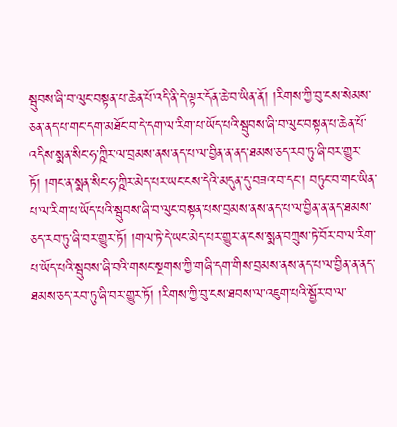སྦུབས་ཞི་བ་ལུང་བསྟན་པ་ཆེན་པོ་འདི་ནི་དེ་ལྟར་དོན་ཆེ་བ་ཡིན་ནོ། །རིགས་ཀྱི་བུ་ངས་སེམས་ཅན་ནད་པ་གང་དག་མཐོང་བ་དེ་དག་ལ་རིག་པ་ཡོད་པའི་སྦུབས་ཞི་བ་ལུང་བསྟན་པ་ཆེན་པོ་འདིས་སྨན་སིང་ཧ་ཀྵིར་ལ་བྲམས་ནས་ནད་པ་ལ་བྱིན་ན་ནད་ཐམས་ཅད་རབ་ཏུ་ཞི་བར་གྱུར་ཏོ། །གང་ན་སྨན་སིང་ཧ་ཀྵིར་མེད་པར་ཡང་ངས་དེའི་མདུན་དུ་བཟའ་བ་དང་། བཏུང་བ་གང་ཡིན་པ་ལ་རིག་པ་ཡོད་པའི་སྦུབས་ཞི་བ་ལུང་བསྟན་པས་བྲམས་ནས་ནད་པ་ལ་བྱིན་ན་ནད་ཐམས་ཅད་རབ་ཏུ་ཞི་བར་གྱུར་ཏོ། །གལ་ཏེ་དེ་ཡང་མེད་པར་གྱུར་ན་ངས་སྨན་བཀྲུས་ཏེ་བོར་བ་ལ་རིག་པ་ཡོད་པའི་སྦུབས་ཞི་བའི་གསང་སྔགས་ཀྱི་གཞི་དག་གིས་བྲམས་ནས་ནད་པ་ལ་བྱིན་ན་ནད་ཐམས་ཅད་རབ་ཏུ་ཞི་བར་གྱུར་ཏོ། །རིགས་ཀྱི་བུ་ངས་ཐབས་ལ་འཇུག་པའི་སྦྱོར་བ་ལ་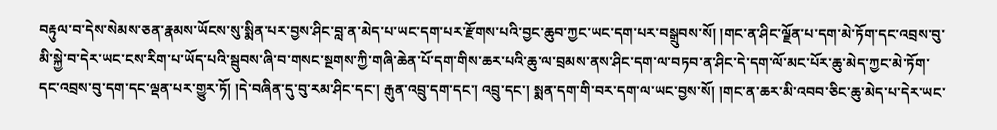བརྟུལ་བ་དེས་སེམས་ཅན་རྣམས་ཡོངས་སུ་སྨིན་པར་བྱས་ཤིང་བླ་ན་མེད་པ་ཡང་དག་པར་རྫོགས་པའི་བྱང་ཆུབ་ཀྱང་ཡང་དག་པར་བསྒྲུབས་སོ། །གང་ན་ཤིང་ལྗོན་པ་དག་མེ་ཏོག་དང་འབྲས་བུ་མི་སྐྱེ་བ་དེར་ཡང་ངས་རིག་པ་ཡོད་པའི་སྦུབས་ཞི་བ་གསང་སྔགས་ཀྱི་གཞི་ཆེན་པོ་དག་གིས་ཆར་པའི་ཆུ་ལ་བྲམས་ནས་ཤིང་དག་ལ་བཏབ་ན་ཤིང་དེ་དག་ལོ་མང་པོར་ཆུ་མེད་ཀྱང་མེ་ཏོག་དང་འབྲས་བུ་དག་དང་ལྡན་པར་གྱུར་ཏོ། །དེ་བཞིན་དུ་བུ་རམ་ཤིང་དང་། རྒུན་འབྲུ་དག་དང་། འབྲུ་དང་། སྨན་དག་གི་བར་དག་ལ་ཡང་བྱས་སོ། །གང་ན་ཆར་མི་འབབ་ཅིང་ཆུ་མེད་པ་དེར་ཡང་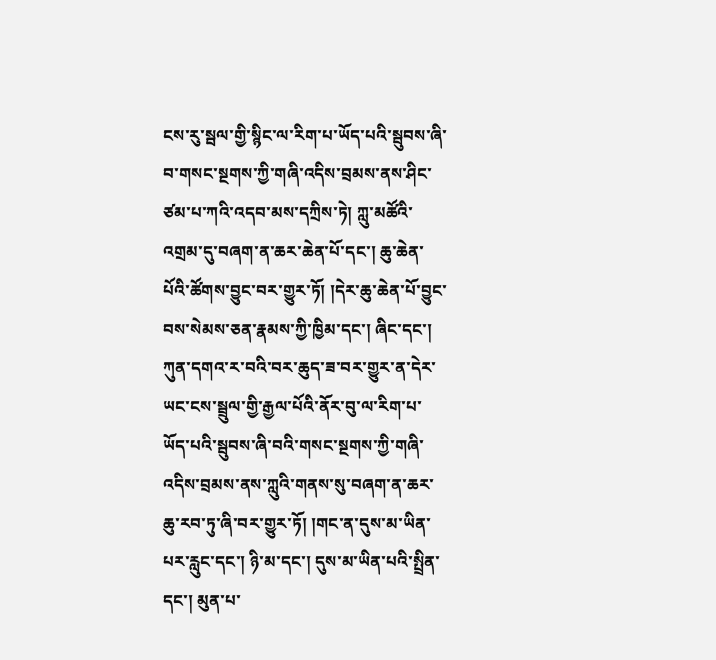ངས་རུ་སྦལ་གྱི་སྙིང་ལ་རིག་པ་ཡོད་པའི་སྦུབས་ཞི་བ་གསང་སྔགས་ཀྱི་གཞི་འདིས་བྲམས་ནས་ཤིང་ཙམ་པ་ཀའི་འདབ་མས་དཀྲིས་ཏེ། ཀླུ་མཚོའི་
འགྲམ་དུ་བཞག་ན་ཆར་ཆེན་པོ་དང་། ཆུ་ཆེན་པོའི་ཚོགས་བྱུང་བར་གྱུར་ཏོ། །དེར་ཆུ་ཆེན་པོ་བྱུང་བས་སེམས་ཅན་རྣམས་ཀྱི་ཁྱིམ་དང་། ཞིང་དང་། ཀུན་དགའ་ར་བའི་བར་ཆུད་ཟ་བར་གྱུར་ན་དེར་ཡང་ངས་སྦྲུལ་གྱི་རྒྱལ་པོའི་ནོར་བུ་ལ་རིག་པ་ཡོད་པའི་སྦུབས་ཞི་བའི་གསང་སྔགས་ཀྱི་གཞི་འདིས་བྲམས་ནས་ཀླུའི་གནས་སུ་བཞག་ན་ཆར་ཆུ་རབ་ཏུ་ཞི་བར་གྱུར་ཏོ། །གང་ན་དུས་མ་ཡིན་པར་རླུང་དང་། ཉི་མ་དང་། དུས་མ་ཡིན་པའི་སྤྲིན་དང་། མུན་པ་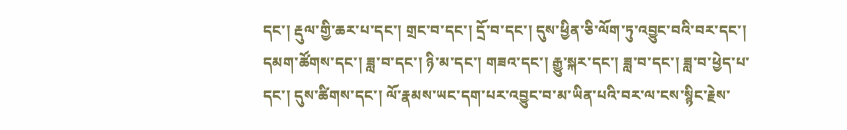དང་། རྡུལ་གྱི་ཆར་པ་དང་། གྲང་བ་དང་། དྲོ་བ་དང་། དུས་ཕྱིན་ཅི་ལོག་ཏུ་འབྱུང་བའི་བར་དང་། དམག་ཚོགས་དང་། ཟླ་བ་དང་། ཉི་མ་དང་། གཟའ་དང་། རྒྱུ་སྐར་དང་། ཟླ་བ་དང་། ཟླ་བ་ཕྱེད་པ་དང་། དུས་ཚིགས་དང་། ལོ་རྣམས་ཡང་དག་པར་འབྱུང་བ་མ་ཡིན་པའི་བར་ལ་ངས་སྙིང་རྗེས་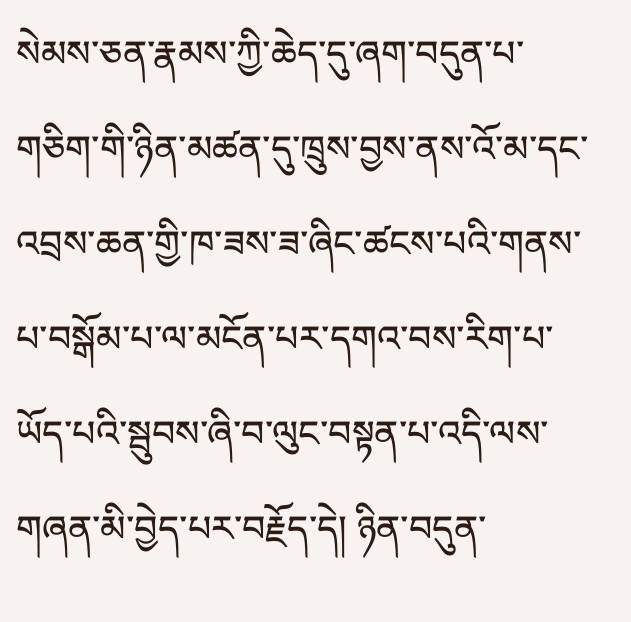སེམས་ཅན་རྣམས་ཀྱི་ཆེད་དུ་ཞག་བདུན་པ་གཅིག་གི་ཉིན་མཚན་དུ་ཁྲུས་བྱས་ནས་འོ་མ་དང་འབྲས་ཆན་གྱི་ཁ་ཟས་ཟ་ཞིང་ཚངས་པའི་གནས་པ་བསྒོམ་པ་ལ་མངོན་པར་དགའ་བས་རིག་པ་ཡོད་པའི་སྦུབས་ཞི་བ་ལུང་བསྟན་པ་འདི་ལས་གཞན་མི་བྱེད་པར་བརྗོད་དེ། ཉིན་བདུན་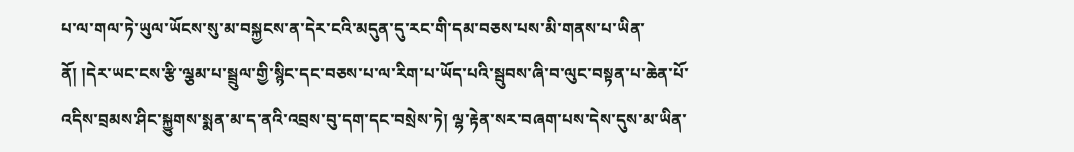པ་ལ་གལ་ཏེ་ཡུལ་ཡོངས་སུ་མ་བསྐྱངས་ན་དེར་ངའི་མདུན་དུ་རང་གི་དམ་བཅས་པས་མི་གནས་པ་ཡིན་ནོ། །དེར་ཡང་ངས་རྩི་ལྕམ་པ་སྦྲུལ་གྱི་སྙིང་དང་བཅས་པ་ལ་རིག་པ་ཡོད་པའི་སྦུབས་ཞི་བ་ལུང་བསྟན་པ་ཆེན་པོ་འདིས་བྲམས་ཤིང་སྐྱུགས་སྨན་མ་ད་ནའི་འབྲས་བུ་དག་དང་བསྲེས་ཏེ། ལྷ་རྟེན་སར་བཞག་པས་དེས་དུས་མ་ཡིན་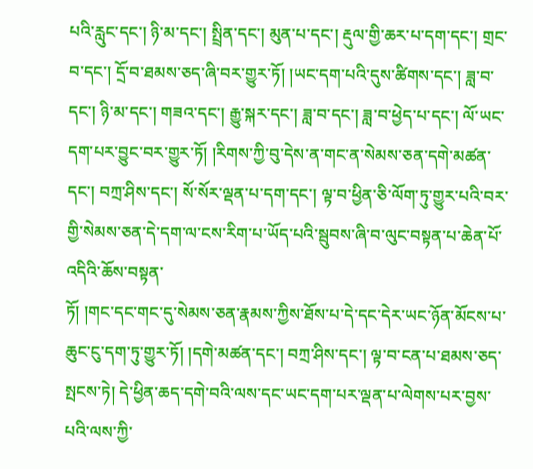པའི་རླུང་དང་། ཉི་མ་དང་། སྤྲིན་དང་། མུན་པ་དང་། རྡུལ་གྱི་ཆར་པ་དག་དང་། གྲང་བ་དང་། དྲོ་བ་ཐམས་ཅད་ཞི་བར་གྱུར་ཏོ། །ཡང་དག་པའི་དུས་ཚིགས་དང་། ཟླ་བ་དང་། ཉི་མ་དང་། གཟའ་དང་། རྒྱུ་སྐར་དང་། ཟླ་བ་དང་། ཟླ་བ་ཕྱེད་པ་དང་། ལོ་ཡང་དག་པར་བྱུང་བར་གྱུར་ཏོ། །རིགས་ཀྱི་བུ་དེས་ན་གང་ན་སེམས་ཅན་དགེ་མཚན་དང་། བཀྲ་ཤིས་དང་། སོ་སོར་ལྡན་པ་དག་དང་། ལྟ་བ་ཕྱིན་ཅི་ལོག་ཏུ་གྱུར་པའི་བར་གྱི་སེམས་ཅན་དེ་དག་ལ་ངས་རིག་པ་ཡོད་པའི་སྦུབས་ཞི་བ་ལུང་བསྟན་པ་ཆེན་པོ་འདིའི་ཆོས་བསྟན་
ཏོ། །གང་དང་གང་དུ་སེམས་ཅན་རྣམས་ཀྱིས་ཐོས་པ་དེ་དང་དེར་ཡང་ཉོན་མོངས་པ་ཆུང་ངུ་དག་ཏུ་གྱུར་ཏོ། །དགེ་མཚན་དང་། བཀྲ་ཤིས་དང་། ལྟ་བ་ངན་པ་ཐམས་ཅད་སྤངས་ཏེ། དེ་ཕྱིན་ཆད་དགེ་བའི་ལས་དང་ཡང་དག་པར་ལྡན་པ་ལེགས་པར་བྱས་པའི་ལས་ཀྱི་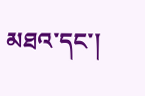མཐའ་དང་།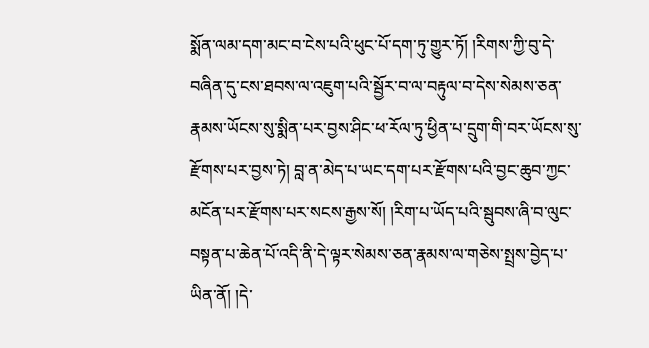སྨོན་ལམ་དག་མང་བ་ངེས་པའི་ཕུང་པོ་དག་ཏུ་གྱུར་ཏོ། །རིགས་ཀྱི་བུ་དེ་བཞིན་དུ་ངས་ཐབས་ལ་འཇུག་པའི་སྦྱོར་བ་ལ་བརྟུལ་བ་དེས་སེམས་ཅན་རྣམས་ཡོངས་སུ་སྨིན་པར་བྱས་ཤིང་ཕ་རོལ་ཏུ་ཕྱིན་པ་དྲུག་གི་བར་ཡོངས་སུ་རྫོགས་པར་བྱས་ཏེ། བླ་ན་མེད་པ་ཡང་དག་པར་རྫོགས་པའི་བྱང་ཆུབ་ཀྱང་མངོན་པར་རྫོགས་པར་སངས་རྒྱས་སོ། །རིག་པ་ཡོད་པའི་སྦུབས་ཞི་བ་ལུང་བསྟན་པ་ཆེན་པོ་འདི་ནི་དེ་ལྟར་སེམས་ཅན་རྣམས་ལ་གཅེས་སྤྲས་བྱེད་པ་ཡིན་ནོ། །དེ་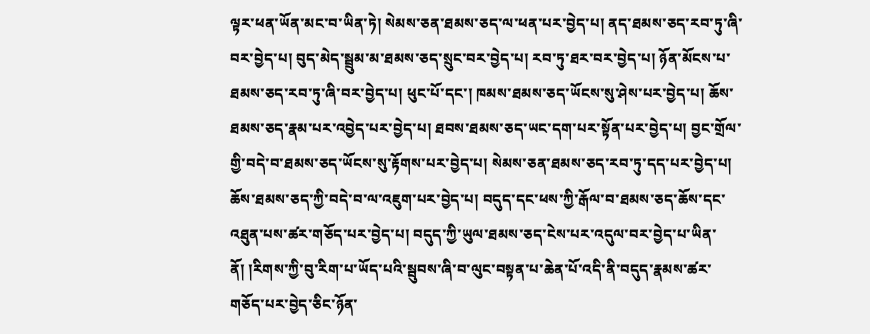ལྟར་ཕན་ཡོན་མང་བ་ཡིན་ཏེ། སེམས་ཅན་ཐམས་ཅད་ལ་ཕན་པར་བྱེད་པ། ནད་ཐམས་ཅད་རབ་ཏུ་ཞི་བར་བྱེད་པ། བུད་མེད་སྦྲུམ་མ་ཐམས་ཅད་སྲུང་བར་བྱེད་པ། རབ་ཏུ་ཐར་བར་བྱེད་པ། ཉོན་མོངས་པ་ཐམས་ཅད་རབ་ཏུ་ཞི་བར་བྱེད་པ། ཕུང་པོ་དང་། ཁམས་ཐམས་ཅད་ཡོངས་སུ་ཤེས་པར་བྱེད་པ། ཆོས་ཐམས་ཅད་རྣམ་པར་འབྱེད་པར་བྱེད་པ། ཐབས་ཐམས་ཅད་ཡང་དག་པར་སྟོན་པར་བྱེད་པ། བྱང་གྲོལ་གྱི་བདེ་བ་ཐམས་ཅད་ཡོངས་སུ་རྟོགས་པར་བྱེད་པ། སེམས་ཅན་ཐམས་ཅད་རབ་ཏུ་དད་པར་བྱེད་པ། ཆོས་ཐམས་ཅད་ཀྱི་བདེ་བ་ལ་འཇུག་པར་བྱེད་པ། བདུད་དང་ཕས་ཀྱི་རྒོལ་བ་ཐམས་ཅད་ཆོས་དང་འཐུན་པས་ཚར་གཅོད་པར་བྱེད་པ། བདུད་ཀྱི་ཡུལ་ཐམས་ཅད་ངེས་པར་འདུལ་བར་བྱེད་པ་ཡིན་ནོ། །རིགས་ཀྱི་བུ་རིག་པ་ཡོད་པའི་སྦུབས་ཞི་བ་ལུང་བསྟན་པ་ཆེན་པོ་འདི་ནི་བདུད་རྣམས་ཚར་གཅོད་པར་བྱེད་ཅིང་ཉོན་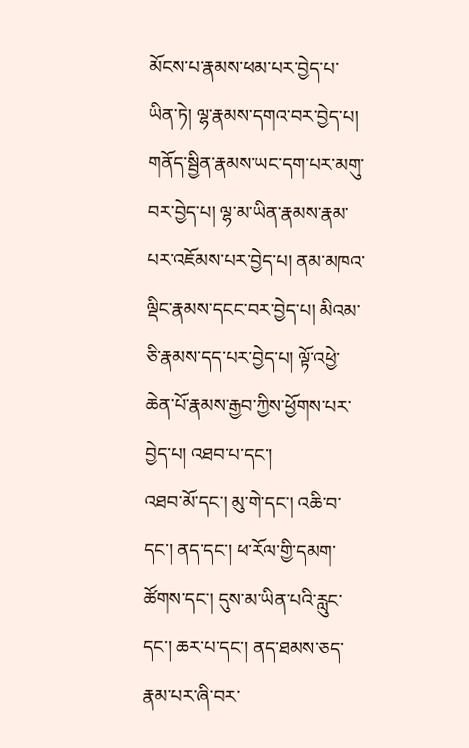མོངས་པ་རྣམས་ཕམ་པར་བྱེད་པ་ཡིན་ཏེ། ལྷ་རྣམས་དགའ་བར་བྱེད་པ། གནོད་སྦྱིན་རྣམས་ཡང་དག་པར་མགུ་བར་བྱེད་པ། ལྷ་མ་ཡིན་རྣམས་རྣམ་པར་འཇོམས་པར་བྱེད་པ། ནམ་མཁའ་ལྡིང་རྣམས་དངང་བར་བྱེད་པ། མིའམ་ཅི་རྣམས་དད་པར་བྱེད་པ། ལྟོ་འཕྱེ་ཆེན་པོ་རྣམས་རྒྱབ་ཀྱིས་ཕྱོགས་པར་བྱེད་པ། འཐབ་པ་དང་།
འཐབ་མོ་དང་། མུ་གེ་དང་། འཆི་བ་དང་། ནད་དང་། ཕ་རོལ་གྱི་དམག་ཚོགས་དང་། དུས་མ་ཡིན་པའི་རླུང་དང་། ཆར་པ་དང་། ནད་ཐམས་ཅད་རྣམ་པར་ཞི་བར་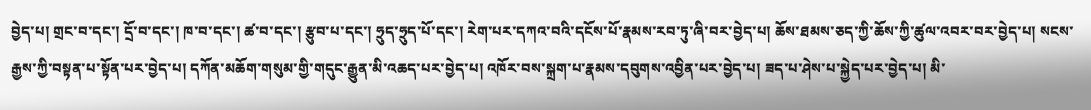བྱེད་པ། གྲང་བ་དང་། དྲོ་བ་དང་། ཁ་བ་དང་། ཚ་བ་དང་། རྩུབ་པ་དང་། ཧྲུད་ཧྲུད་པོ་དང་། རེག་པར་དཀའ་བའི་དངོས་པོ་རྣམས་རབ་ཏུ་ཞི་བར་བྱེད་པ། ཆོས་ཐམས་ཅད་ཀྱི་ཆོས་ཀྱི་ཚུལ་འབར་བར་བྱེད་པ། སངས་རྒྱས་ཀྱི་བསྟན་པ་སྟོན་པར་བྱེད་པ། དཀོན་མཆོག་གསུམ་གྱི་གདུང་རྒྱུན་མི་འཆད་པར་བྱེད་པ། འཁོར་བས་སྐྲག་པ་རྣམས་དབུགས་འབྱིན་པར་བྱེད་པ། ཟད་པ་ཤེས་པ་སྐྱེད་པར་བྱེད་པ། མི་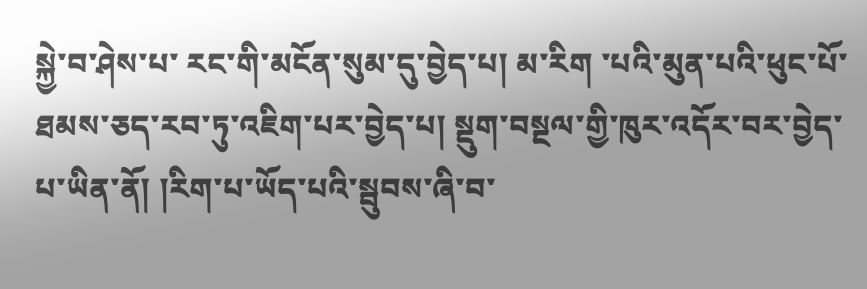སྐྱེ་བ་ཤེས་པ་ རང་གི་མངོན་སུམ་དུ་བྱེད་པ། མ་རིག ་པའི་མུན་པའི་ཕུང་པོ་ཐམས་ཅད་རབ་ཏུ་འཇིག་པར་བྱེད་པ། སྡུག་བསྔལ་གྱི་ཁུར་འདོར་བར་བྱེད་པ་ཡིན་ནོ། །རིག་པ་ཡོད་པའི་སྦུབས་ཞི་བ་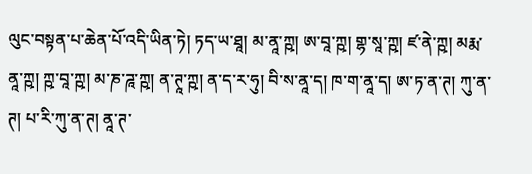ལུང་བསྟན་པ་ཆེན་པོ་འདི་ཡིན་ཏེ། ཏད་ཡ་ཐཱ། མ་ནཱ་ཀྵ། ཨ་བཱ་ཀྵ། གྷ་སཱ་ཀྵ། ཛ་ནེ་ཀྵ། མརྨ་ནཱ་ཀྵ། ཀྵ་བཱ་ཀྵ། མ་ཎ་ཌཱ་ཀྵ། ན་ཊཱ་ཀྵ། ན་ད་ར་ཧུ། བི་ས་ནཱ་ད། ཁ་ག་ནཱ་ད། ཨ་ཏ་ན་ཊ། ཀུ་ན་ཊ། པ་རི་ཀུ་ན་ཊ། ནཱ་ཊ་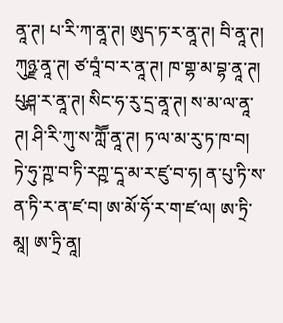ནཱ་ཊ། པ་རི་ཀ་ནཱ་ཊ། ཨུད་ཏ་ར་ནཱ་ཊ། བི་ནཱ་ཊ། ཀུཉྫ་ནཱ་ཊ། ཙ་བཱཾ་བ་ར་ནཱ་ཊ། ཁ་གྷ་མ་བྷ་ནཱ་ཊ། པུཤྐ་ར་ནཱ་ཊ། སིང་ཧ་རུ་དྲ་ནཱ་ཊ། ས་མ་ལ་ནཱ་ཊ། ཤི་རི་ཀུ་ས་ཀླཽ་ནཱ་ཊ། ཏ་ལ་མ་རུ་ཏ་ཁ་བ། ཏེ་ཧུ་ཀྵ་བ་ཏི་རཀྵ་དཱ་མ་ར་ཛུ་བ་ཧ། ན་པུ་ཏི་ས་ན་ཏི་ར་ན་ཛ་བ། ཨ་མོ་ཧོ་ར་ག་ཛ་ལ། ཨ་ཏྲི་མཱ། ཨ་ཏྲི་ནཱ།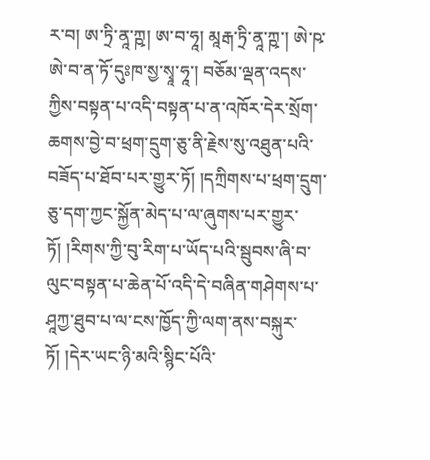ར་བ། ཨ་ཏྲི་ནཱ་ཀྵ། ཨ་བ་ཧཱ། མཱརྒ་ཏྲི་ནཱ་ཀྵ་། ཨེ་ཥ་ཨེ་བ་ན་ཏོ་དུཿཁ་སྱ་སྭཱ་ཧཱ་། བཅོམ་ལྡན་འདས་ཀྱིས་བསྟན་པ་འདི་བསྟན་པ་ན་འཁོར་དེར་སྲོག་ཆགས་བྱེ་བ་ཕྲག་དྲུག་ཅུ་ནི་རྗེས་སུ་འཐུན་པའི་བཟོད་པ་ཐོབ་པར་གྱུར་ཏོ། །དཀྲིགས་པ་ཕྲག་དྲུག་ཅུ་དག་ཀྱང་སྐྱོན་མེད་པ་ལ་ཞུགས་པར་གྱུར་ཏོ། །རིགས་ཀྱི་བུ་རིག་པ་ཡོད་པའི་སྦུབས་ཞི་བ་ལུང་བསྟན་པ་ཆེན་པོ་འདི་དེ་བཞིན་གཤེགས་པ་ཤཱཀྱ་ཐུབ་པ་ལ་ངས་ཁྱོད་ཀྱི་ལག་ནས་བསྐུར་ཏོ། །དེར་ཡང་ཉི་མའི་སྙིང་པོའི་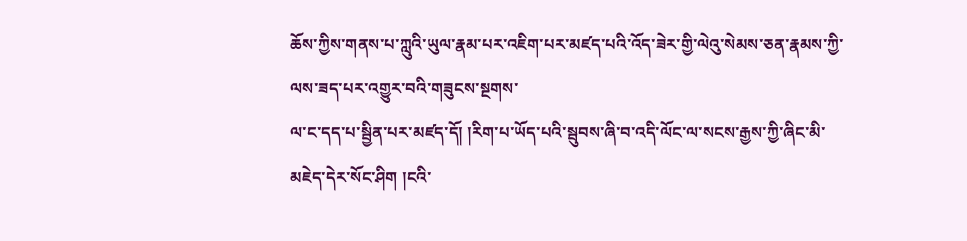ཆོས་ཀྱིས་གནས་པ་ཀླུའི་ཡུལ་རྣམ་པར་འཇིག་པར་མཛད་པའི་འོད་ཟེར་གྱི་ལེའུ་སེམས་ཅན་རྣམས་ཀྱི་ལས་ཟད་པར་འགྱུར་བའི་གཟུངས་སྔགས་
ལ་ང་དད་པ་སྦྱིན་པར་མཛད་དོ། །རིག་པ་ཡོད་པའི་སྦུབས་ཞི་བ་འདི་ལོང་ལ་སངས་རྒྱས་ཀྱི་ཞིང་མི་མཇེད་དེར་སོང་ཤིག །ངའི་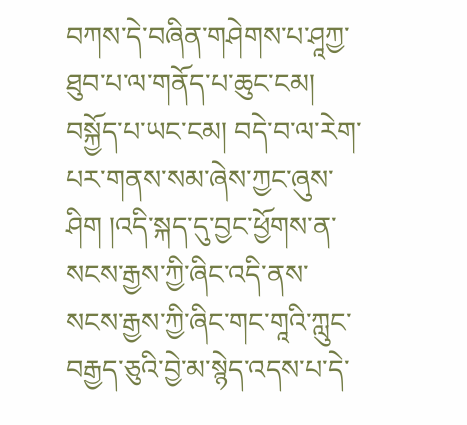བཀས་དེ་བཞིན་གཤེགས་པ་ཤཱཀྱ་ཐུབ་པ་ལ་གནོད་པ་ཆུང་ངམ། བསྐྱོད་པ་ཡང་ངམ། བདེ་བ་ལ་རེག་པར་གནས་སམ་ཞེས་ཀྱང་ཞུས་ཤིག །འདི་སྐད་དུ་བྱང་ཕྱོགས་ན་སངས་རྒྱས་ཀྱི་ཞིང་འདི་ནས་སངས་རྒྱས་ཀྱི་ཞིང་གང་གཱའི་ཀླུང་བརྒྱད་ཅུའི་བྱེ་མ་སྙེད་འདས་པ་དེ་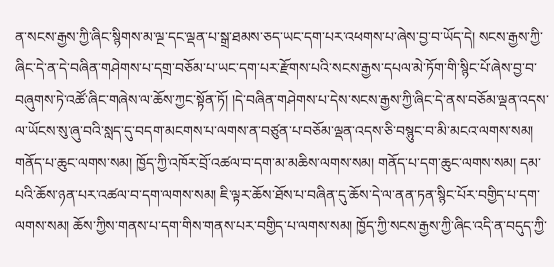ན་སངས་རྒྱས་ཀྱི་ཞིང་སྙིགས་མ་ལྔ་དང་ལྡན་པ་སྒྲ་ཐམས་ཅད་ཡང་དག་པར་འཕགས་པ་ཞེས་བྱ་བ་ཡོད་དེ། སངས་རྒྱས་ཀྱི་ཞིང་དེ་ན་དེ་བཞིན་གཤེགས་པ་དགྲ་བཅོམ་པ་ཡང་དག་པར་རྫོགས་པའི་སངས་རྒྱས་དཔལ་མེ་ཏོག་གི་སྙིང་པོ་ཞེས་བྱ་བ་བཞུགས་ཏེ་འཚོ་ཞིང་གཞེས་ལ་ཆོས་ཀྱང་སྟོན་ཏོ། །དེ་བཞིན་གཤེགས་པ་དེས་སངས་རྒྱས་ཀྱི་ཞིང་དེ་ནས་བཅོམ་ལྡན་འདས་ལ་ཡོངས་སུ་ཞུ་བའི་སླད་དུ་བདག་མངགས་པ་ལགས་ན་བཙུན་པ་བཅོམ་ལྡན་འདས་ཅི་བསྙུང་བ་མི་མངའ་ལགས་སམ། གནོད་པ་ཆུང་ལགས་སམ། ཁྱོད་ཀྱི་འཁོར་བྲོ་འཚལ་བ་དག་མ་མཆིས་ལགས་སམ། གནོད་པ་དག་ཆུང་ལགས་སམ། དམ་པའི་ཆོས་ཉན་པར་འཚལ་བ་དག་ལགས་སམ། ཇི་ལྟར་ཆོས་ཐོས་པ་བཞིན་དུ་ཆོས་དེ་ལ་ནན་ཏན་སྙིང་པོར་བགྱིད་པ་དག་ལགས་སམ། ཆོས་ཀྱིས་གནས་པ་དག་གིས་གནས་པར་བགྱིད་པ་ལགས་སམ། ཁྱོད་ཀྱི་སངས་རྒྱས་ཀྱི་ཞིང་འདི་ན་བདུད་ཀྱི་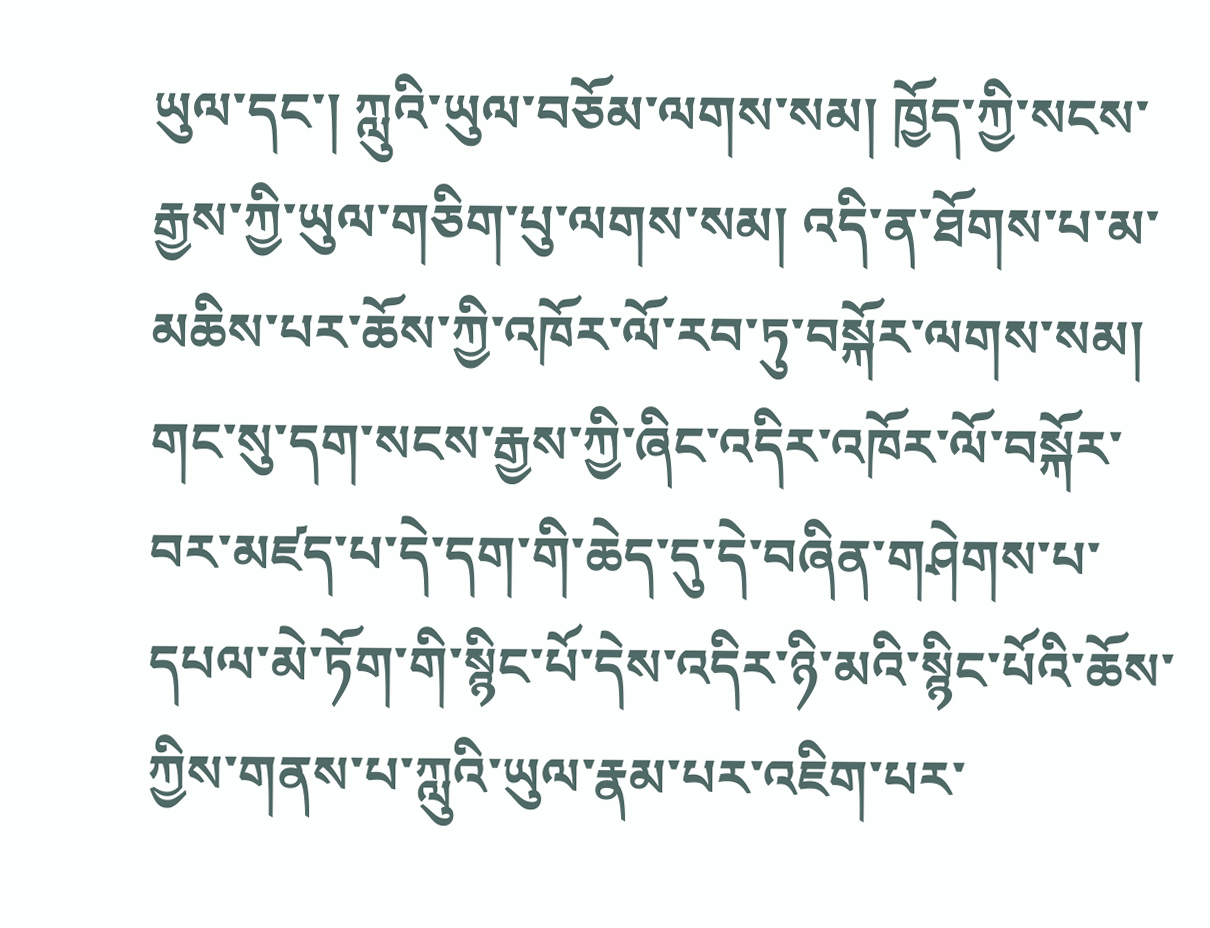ཡུལ་དང་། ཀླུའི་ཡུལ་བཅོམ་ལགས་སམ། ཁྱོད་ཀྱི་སངས་རྒྱས་ཀྱི་ཡུལ་གཅིག་པུ་ལགས་སམ། འདི་ན་ཐོགས་པ་མ་མཆིས་པར་ཆོས་ཀྱི་འཁོར་ལོ་རབ་ཏུ་བསྐོར་ལགས་སམ། གང་སུ་དག་སངས་རྒྱས་ཀྱི་ཞིང་འདིར་འཁོར་ལོ་བསྐོར་བར་མཛད་པ་དེ་དག་གི་ཆེད་དུ་དེ་བཞིན་གཤེགས་པ་དཔལ་མེ་ཏོག་གི་སྙིང་པོ་དེས་འདིར་ཉི་མའི་སྙིང་པོའི་ཆོས་ཀྱིས་གནས་པ་ཀླུའི་ཡུལ་རྣམ་པར་འཇིག་པར་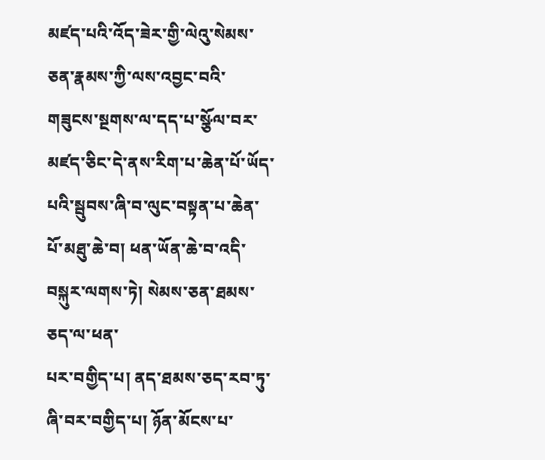མཛད་པའི་འོད་ཟེར་གྱི་ལེའུ་སེམས་ཅན་རྣམས་ཀྱི་ལས་འབྱང་བའི་གཟུངས་སྔགས་ལ་དད་པ་སྩོལ་བར་མཛད་ཅིང་དེ་ནས་རིག་པ་ཆེན་པོ་ཡོད་པའི་སྦུབས་ཞི་བ་ལུང་བསྟན་པ་ཆེན་པོ་མཐུ་ཆེ་བ། ཕན་ཡོན་ཆེ་བ་འདི་བསྐུར་ལགས་ཏེ། སེམས་ཅན་ཐམས་ཅད་ལ་ཕན་
པར་བགྱིད་པ། ནད་ཐམས་ཅད་རབ་ཏུ་ཞི་བར་བགྱིད་པ། ཉོན་མོངས་པ་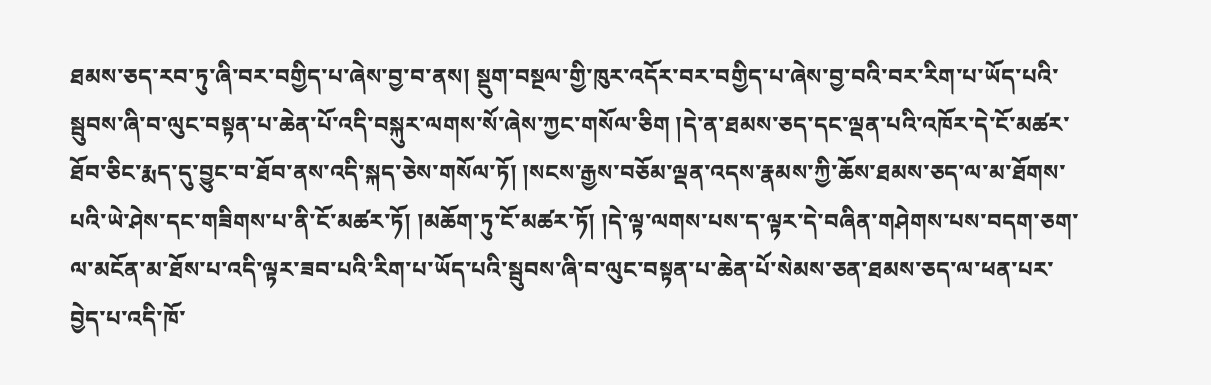ཐམས་ཅད་རབ་ཏུ་ཞི་བར་བགྱིད་པ་ཞེས་བྱ་བ་ནས། སྡུག་བསྔལ་གྱི་ཁུར་འདོར་བར་བགྱིད་པ་ཞེས་བྱ་བའི་བར་རིག་པ་ཡོད་པའི་སྦུབས་ཞི་བ་ལུང་བསྟན་པ་ཆེན་པོ་འདི་བསྐུར་ལགས་སོ་ཞེས་ཀྱང་གསོལ་ཅིག །དེ་ན་ཐམས་ཅད་དང་ལྡན་པའི་འཁོར་དེ་ངོ་མཚར་ཐོབ་ཅིང་རྨད་དུ་བྱུང་བ་ཐོབ་ནས་འདི་སྐད་ཅེས་གསོལ་ཏོ། །སངས་རྒྱས་བཅོམ་ལྡན་འདས་རྣམས་ཀྱི་ཆོས་ཐམས་ཅད་ལ་མ་ཐོགས་པའི་ཡེ་ཤེས་དང་གཟིགས་པ་ནི་ངོ་མཚར་ཏོ། །མཆོག་ཏུ་ངོ་མཚར་ཏོ། །དེ་ལྟ་ལགས་པས་ད་ལྟར་དེ་བཞིན་གཤེགས་པས་བདག་ཅག་ལ་མངོན་མ་ཐོས་པ་འདི་ལྟར་ཟབ་པའི་རིག་པ་ཡོད་པའི་སྦུབས་ཞི་བ་ལུང་བསྟན་པ་ཆེན་པོ་སེམས་ཅན་ཐམས་ཅད་ལ་ཕན་པར་བྱེད་པ་འདི་ཁོ་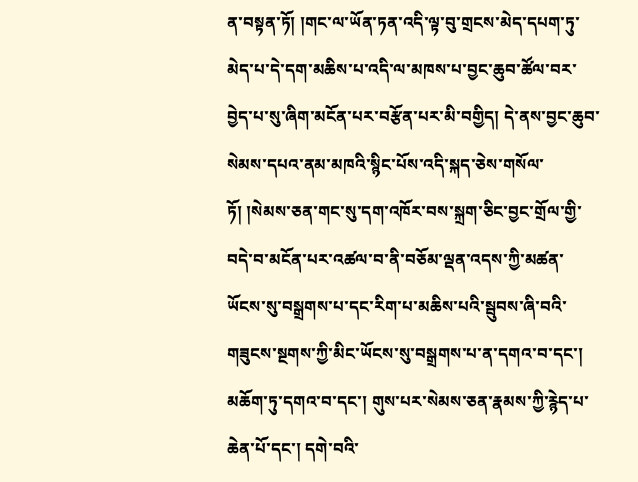ན་བསྟན་ཏོ། །གང་ལ་ཡོན་ཏན་འདི་ལྟ་བུ་གྲངས་མེད་དཔག་ཏུ་མེད་པ་དེ་དག་མཆིས་པ་འདི་ལ་མཁས་པ་བྱང་ཆུབ་ཚོལ་བར་བྱེད་པ་སུ་ཞིག་མངོན་པར་བརྩོན་པར་མི་བགྱིད། དེ་ནས་བྱང་ཆུབ་སེམས་དཔའ་ནམ་མཁའི་སྙིང་པོས་འདི་སྐད་ཅེས་གསོལ་ཏོ། །སེམས་ཅན་གང་སུ་དག་འཁོར་བས་སྐྲག་ཅིང་བྱང་གྲོལ་གྱི་བདེ་བ་མངོན་པར་འཚལ་བ་ནི་བཅོམ་ལྡན་འདས་ཀྱི་མཚན་ཡོངས་སུ་བསྒྲགས་པ་དང་རིག་པ་མཆིས་པའི་སྦུབས་ཞི་བའི་གཟུངས་སྔགས་ཀྱི་མིང་ཡོངས་སུ་བསྒྲགས་པ་ན་དགའ་བ་དང་། མཆོག་ཏུ་དགའ་བ་དང་། གུས་པར་སེམས་ཅན་རྣམས་ཀྱི་རྙེད་པ་ཆེན་པོ་དང་། དགེ་བའི་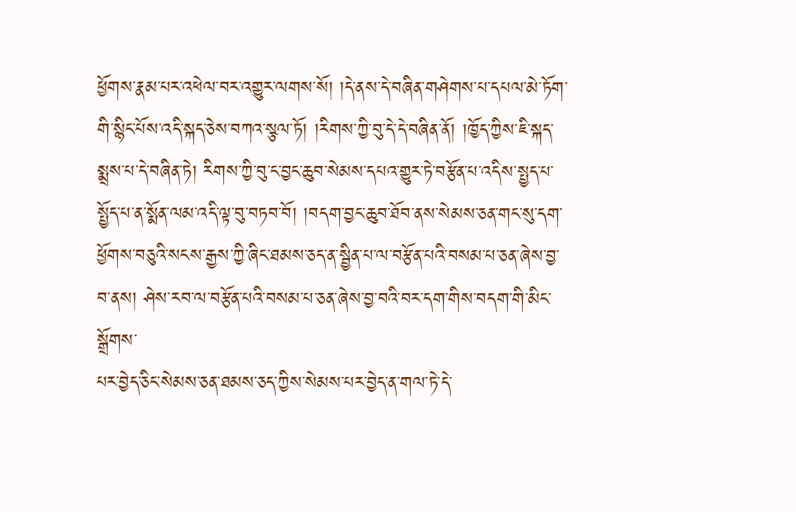ཕྱོགས་རྣམ་པར་འཕེལ་བར་འགྱུར་ལགས་སོ། །དེ་ནས་དེ་བཞིན་གཤེགས་པ་དཔལ་མེ་ཏོག་གི་སྙིང་པོས་འདི་སྐད་ཅེས་བཀའ་སྩལ་ཏོ། །རིགས་ཀྱི་བུ་དེ་དེ་བཞིན་ནོ། །ཁྱོད་ཀྱིས་ཇི་སྐད་སྨྲས་པ་དེ་བཞིན་ཏེ། རིགས་ཀྱི་བུ་ང་བྱང་ཆུབ་སེམས་དཔའ་གྱུར་ཏེ་བརྩོན་པ་འདིས་སྤྱད་པ་སྤྱོད་པ་ན་སྨོན་ལམ་འདི་ལྟ་བུ་བཏབ་བོ། །བདག་བྱང་ཆུབ་ཐོབ་ནས་སེམས་ཅན་གང་སུ་དག་ཕྱོགས་བཅུའི་སངས་རྒྱས་ཀྱི་ཞིང་ཐམས་ཅད་ན་སྦྱིན་པ་ལ་བརྩོན་པའི་བསམ་པ་ཅན་ཞེས་བྱ་བ་ནས། ཤེས་རབ་ལ་བརྩོན་པའི་བསམ་པ་ཅན་ཞེས་བྱ་བའི་བར་དག་གིས་བདག་གི་མིང་སྒྲོགས་
པར་བྱེད་ཅིང་སེམས་ཅན་ཐམས་ཅད་ཀྱིས་སེམས་པར་བྱེད་ན་གལ་ཏེ་དེ་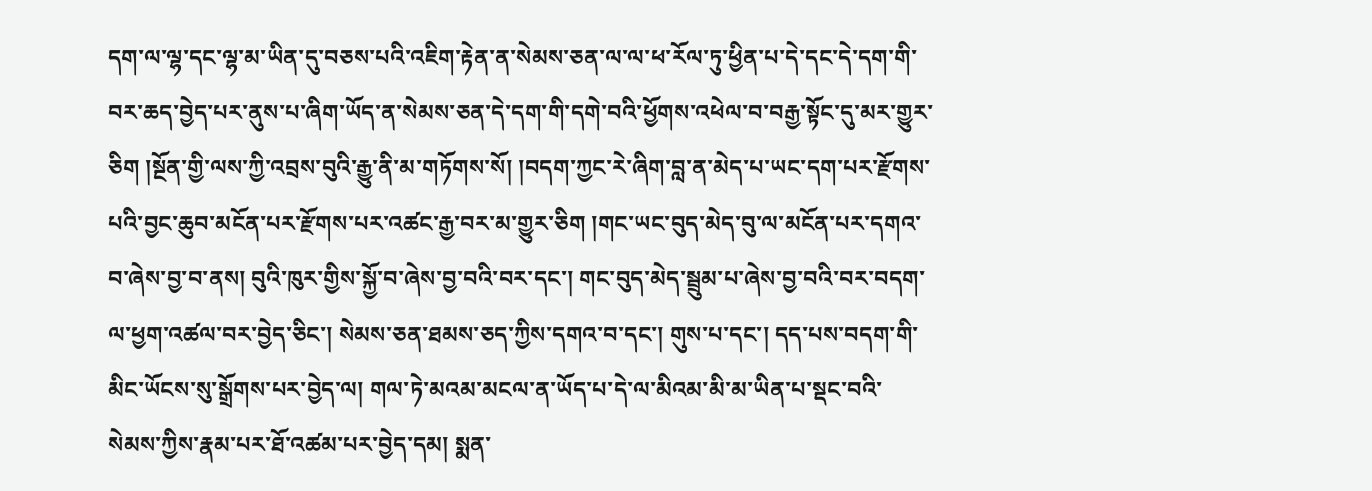དག་ལ་ལྷ་དང་ལྷ་མ་ཡིན་དུ་བཅས་པའི་འཇིག་རྟེན་ན་སེམས་ཅན་ལ་ལ་ཕ་རོལ་ཏུ་ཕྱིན་པ་དེ་དང་དེ་དག་གི་བར་ཆད་བྱེད་པར་ནུས་པ་ཞིག་ཡོད་ན་སེམས་ཅན་དེ་དག་གི་དགེ་བའི་ཕྱོགས་འཕེལ་བ་བརྒྱ་སྟོང་དུ་མར་གྱུར་ཅིག །སྔོན་གྱི་ལས་ཀྱི་འབྲས་བུའི་རྒྱུ་ནི་མ་གཏོགས་སོ། །བདག་ཀྱང་རེ་ཞིག་བླ་ན་མེད་པ་ཡང་དག་པར་རྫོགས་པའི་བྱང་ཆུབ་མངོན་པར་རྫོགས་པར་འཚང་རྒྱ་བར་མ་གྱུར་ཅིག །གང་ཡང་བུད་མེད་བུ་ལ་མངོན་པར་དགའ་བ་ཞེས་བྱ་བ་ནས། བུའི་ཁུར་གྱིས་སྐྱོ་བ་ཞེས་བྱ་བའི་བར་དང་། གང་བུད་མེད་སྦྲུམ་པ་ཞེས་བྱ་བའི་བར་བདག་ལ་ཕྱག་འཚལ་བར་བྱེད་ཅིང་། སེམས་ཅན་ཐམས་ཅད་ཀྱིས་དགའ་བ་དང་། གུས་པ་དང་། དད་པས་བདག་གི་མིང་ཡོངས་སུ་སྒྲོགས་པར་བྱེད་ལ། གལ་ཏེ་མའམ་མངལ་ན་ཡོད་པ་དེ་ལ་མིའམ་མི་མ་ཡིན་པ་སྡང་བའི་སེམས་ཀྱིས་རྣམ་པར་ཐོ་འཚམ་པར་བྱེད་དམ། སྨན་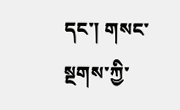དང་། གསང་སྔགས་ཀྱི་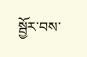སྦྱོར་བས་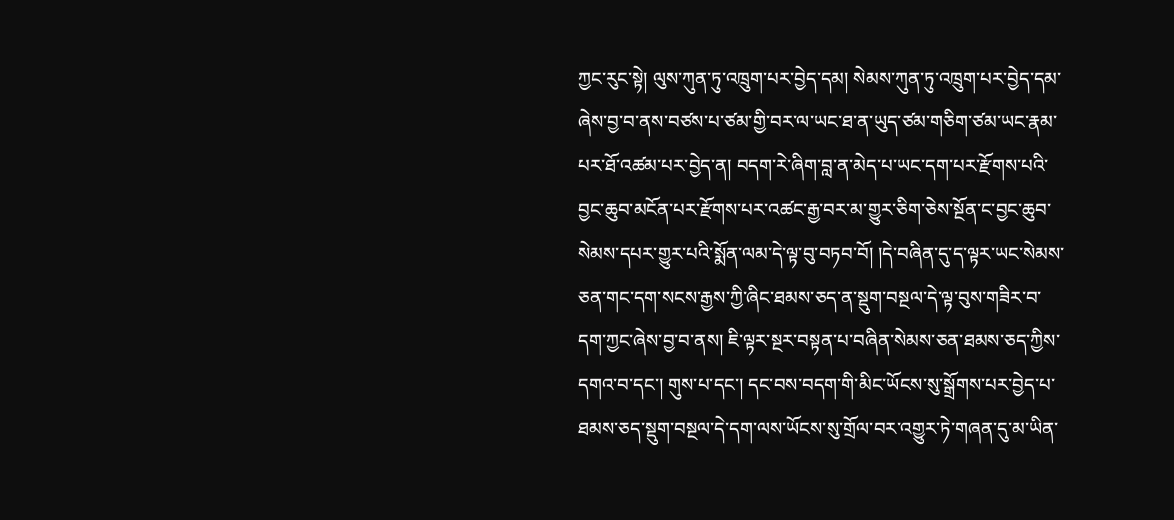ཀྱང་རུང་སྟེ། ལུས་ཀུན་ཏུ་འཁྲུག་པར་བྱེད་དམ། སེམས་ཀུན་ཏུ་འཁྲུག་པར་བྱེད་དམ་ཞེས་བྱ་བ་ནས་བཙས་པ་ཙམ་གྱི་བར་ལ་ཡང་ཐ་ན་ཡུད་ཙམ་གཅིག་ཙམ་ཡང་རྣམ་པར་ཐོ་འཚམ་པར་བྱེད་ན། བདག་རེ་ཞིག་བླ་ན་མེད་པ་ཡང་དག་པར་རྫོགས་པའི་བྱང་ཆུབ་མངོན་པར་རྫོགས་པར་འཚང་རྒྱ་བར་མ་གྱུར་ཅིག་ཅེས་སྔོན་ང་བྱང་ཆུབ་སེམས་དཔར་གྱུར་པའི་སྨོན་ལམ་དེ་ལྟ་བུ་བཏབ་བོ། །དེ་བཞིན་དུ་ད་ལྟར་ཡང་སེམས་ཅན་གང་དག་སངས་རྒྱས་ཀྱི་ཞིང་ཐམས་ཅད་ན་སྡུག་བསྔལ་དེ་ལྟ་བུས་གཟིར་བ་དག་ཀྱང་ཞེས་བྱ་བ་ནས། ཇི་ལྟར་སྔར་བསྟན་པ་བཞིན་སེམས་ཅན་ཐམས་ཅད་ཀྱིས་དགའ་བ་དང་། གུས་པ་དང་། དང་བས་བདག་གི་མིང་ཡོངས་སུ་སྒྲོགས་པར་བྱེད་པ་ཐམས་ཅད་སྡུག་བསྔལ་དེ་དག་ལས་ཡོངས་སུ་གྲོལ་བར་འགྱུར་ཏེ་གཞན་དུ་མ་ཡིན་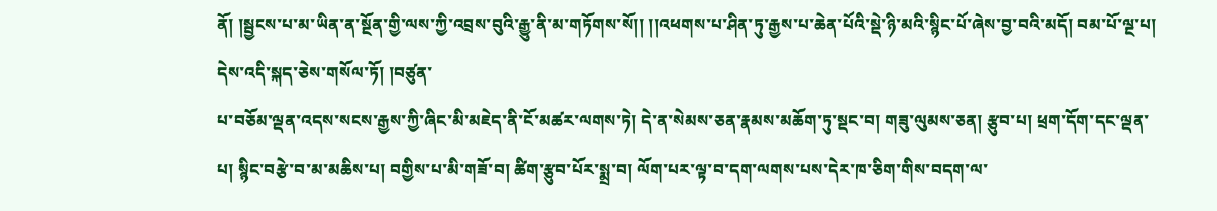ནོ། །སྦྱངས་པ་མ་ཡིན་ན་སྔོན་གྱི་ལས་ཀྱི་འབྲས་བུའི་རྒྱུ་ནི་མ་གཏོགས་སོ།། །།འཕགས་པ་ཤིན་ཏུ་རྒྱས་པ་ཆེན་པོའི་སྡེ་ཉི་མའི་སྙིང་པོ་ཞེས་བྱ་བའི་མདོ། བམ་པོ་ལྔ་པ། དེས་འདི་སྐད་ཅེས་གསོལ་ཏོ། །བཙུན་
པ་བཅོམ་ལྡན་འདས་སངས་རྒྱས་ཀྱི་ཞིང་མི་མཇེད་ནི་ངོ་མཚར་ལགས་ཏེ། དེ་ན་སེམས་ཅན་རྣམས་མཆོག་ཏུ་སྡང་བ། གཟུ་ལུམས་ཅན། རྩུབ་པ། ཕྲག་དོག་དང་ལྡན་པ། སྙིང་བརྩེ་བ་མ་མཆིས་པ། བགྱིས་པ་མི་གཟོ་བ། ཚིག་རྩུབ་པོར་སྨྲ་བ། ལོག་པར་ལྟ་བ་དག་ལགས་པས་དེར་ཁ་ཅིག་གིས་བདག་ལ་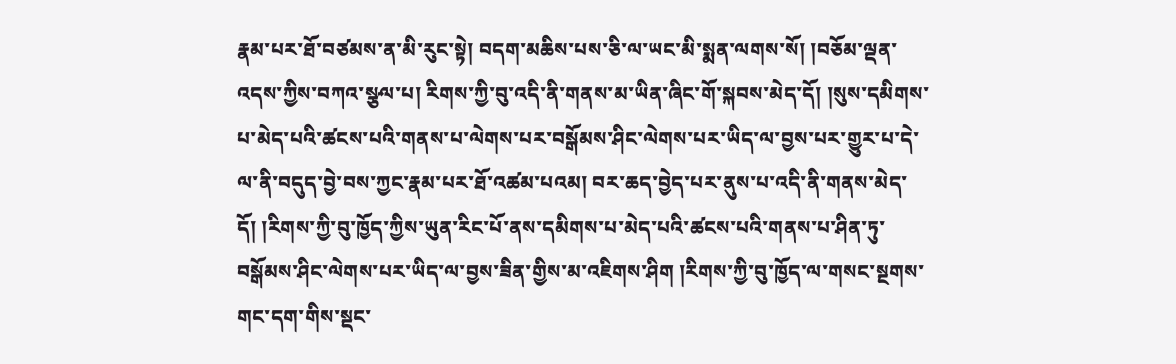རྣམ་པར་ཐོ་བཙམས་ན་མི་རུང་སྟེ། བདག་མཆིས་པས་ཅི་ལ་ཡང་མི་སྨན་ལགས་སོ། །བཅོམ་ལྡན་འདས་ཀྱིས་བཀའ་སྩལ་པ། རིགས་ཀྱི་བུ་འདི་ནི་གནས་མ་ཡིན་ཞིང་གོ་སྐབས་མེད་དོ། །སུས་དམིགས་པ་མེད་པའི་ཚངས་པའི་གནས་པ་ལེགས་པར་བསྒོམས་ཤིང་ལེགས་པར་ཡིད་ལ་བྱས་པར་གྱུར་པ་དེ་ལ་ནི་བདུད་བྱེ་བས་ཀྱང་རྣམ་པར་ཐོ་འཚམ་པའམ། བར་ཆད་བྱེད་པར་ནུས་པ་འདི་ནི་གནས་མེད་དོ། །རིགས་ཀྱི་བུ་ཁྱོད་ཀྱིས་ཡུན་རིང་པོ་ནས་དམིགས་པ་མེད་པའི་ཚངས་པའི་གནས་པ་ཤིན་ཏུ་བསྒོམས་ཤིང་ལེགས་པར་ཡིད་ལ་བྱས་ཟིན་གྱིས་མ་འཇིགས་ཤིག །རིགས་ཀྱི་བུ་ཁྱོད་ལ་གསང་སྔགས་གང་དག་གིས་སྡང་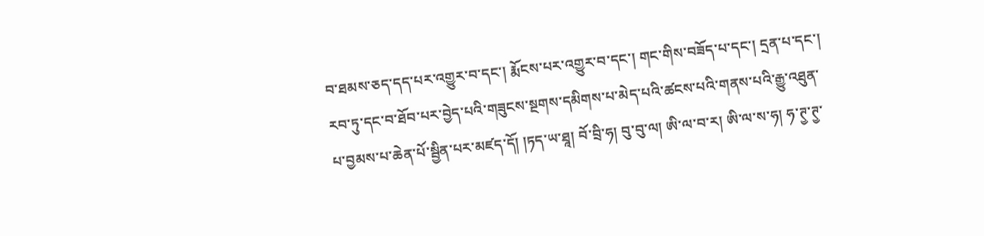བ་ཐམས་ཅད་དད་པར་འགྱུར་བ་དང་། རྨོངས་པར་འགྱུར་བ་དང་། གང་གིས་བཟོད་པ་དང་། དྲན་པ་དང་། རབ་ཏུ་དང་བ་ཐོབ་པར་བྱེད་པའི་གཟུངས་སྔགས་དམིགས་པ་མེད་པའི་ཚངས་པའི་གནས་པའི་རྒྱུ་འཐུན་པ་བྱམས་པ་ཆེན་པོ་སྦྱིན་པར་མཛད་དོ། །ཏད་ཡ་ཐཱ། བོ་བྲི་ཧ། བུ་བུ་ལ། ཨི་ལ་བ་ར། ཨི་ལ་ས་ཧ། ཧ་ཊྱ་ཊྱ་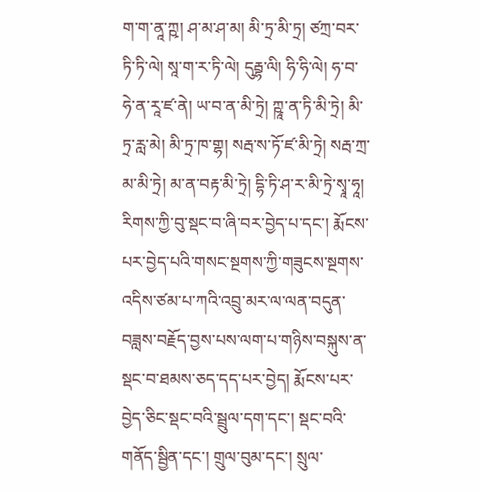ག་ག་ནཱ་ཀྵ། ཤ་མ་ཤ་མ། མི་ཏྲ་མི་ཏྲ། ཙཀྲ་བར་ཏི་ཏི་ལེ། སཱ་ག་ར་ཏི་ལེ། དུརྦྷ་ལི། ཧི་ཧི་ལེ། ཧ་བ་ཧེ་ན་རཱ་ཛ་ནེ། ཡ་བ་ན་མི་ཏྲེ། ཀྵཱ་ན་ཏི་མི་ཏྲེ། མི་ཏྲ་རླ་མེ། མི་ཏྲ་ཁ་གྷ། སརྦ་ས་ཏོ་ཛ་མི་ཏྲེ། སརྦ་ཀྲ་མ་མི་ཏྲེ། མ་ན་བརྟ་མི་ཏྲེ། དྷི་ཏི་ཤ་ར་མི་ཏྲེ་སྭཱ་ཧཱ། རིགས་ཀྱི་བུ་སྡང་བ་ཞི་བར་བྱེད་པ་དང་། རྨོངས་པར་བྱེད་པའི་གསང་སྔགས་ཀྱི་གཟུངས་སྔགས་འདིས་ཙམ་པ་ཀའི་འབྲུ་མར་ལ་ལན་བདུན་བཟླས་བརྗོད་བྱས་པས་ལག་པ་གཉིས་བསྐུས་ན་སྡང་བ་ཐམས་ཅད་དད་པར་བྱེད། རྨོངས་པར་བྱེད་ཅིང་སྡང་བའི་སྦྲུལ་དག་དང་། སྡང་བའི་གནོད་སྦྱིན་དང་། གྲུལ་བུམ་དང་། སྲུལ་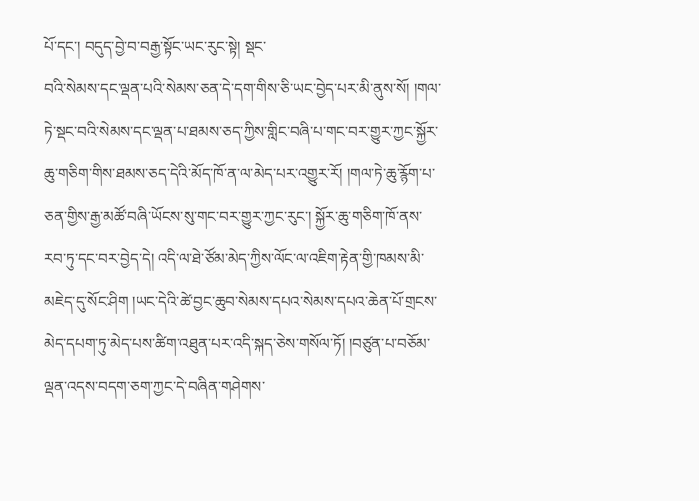པོ་དང་། བདུད་བྱེ་བ་བརྒྱ་སྟོང་ཡང་རུང་སྟེ། སྡང་
བའི་སེམས་དང་ལྡན་པའི་སེམས་ཅན་དེ་དག་གིས་ཅི་ཡང་བྱེད་པར་མི་ནུས་སོ། །གལ་ཏེ་སྡང་བའི་སེམས་དང་ལྡན་པ་ཐམས་ཅད་ཀྱིས་གླིང་བཞི་པ་གང་བར་གྱུར་ཀྱང་སྐྱོར་ཆུ་གཅིག་གིས་ཐམས་ཅད་དེའི་མོད་ཁོ་ན་ལ་མེད་པར་འགྱུར་རོ། །གལ་ཏེ་ཆུ་རྙོག་པ་ཅན་གྱིས་རྒྱ་མཚོ་བཞི་ཡོངས་སུ་གང་བར་གྱུར་ཀྱང་རུང་། སྐྱོར་ཆུ་གཅིག་ཁོ་ནས་རབ་ཏུ་དང་བར་བྱེད་དེ། འདི་ལ་ཐེ་ཙོམ་མེད་ཀྱིས་ལོང་ལ་འཇིག་རྟེན་གྱི་ཁམས་མི་མཇེད་དུ་སོང་ཤིག །ཡང་དེའི་ཚེ་བྱང་ཆུབ་སེམས་དཔའ་སེམས་དཔའ་ཆེན་པོ་གྲངས་མེད་དཔག་ཏུ་མེད་པས་ཚིག་འཐུན་པར་འདི་སྐད་ཅེས་གསོལ་ཏོ། །བཙུན་པ་བཅོམ་ལྡན་འདས་བདག་ཅག་ཀྱང་དེ་བཞིན་གཤེགས་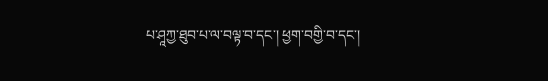པ་ཤཱཀྱ་ཐུབ་པ་ལ་བལྟ་བ་དང་། ཕྱག་བགྱི་བ་དང་།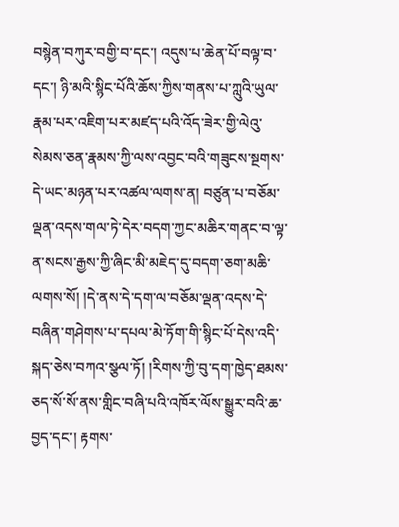བསྙེན་བཀུར་བགྱི་བ་དང་། འདུས་པ་ཆེན་པོ་བལྟ་བ་དང་། ཉི་མའི་སྙིང་པོའི་ཆོས་ཀྱིས་གནས་པ་ཀླུའི་ཡུལ་རྣམ་པར་འཇིག་པར་མཛད་པའི་འོད་ཟེར་གྱི་ལེའུ་སེམས་ཅན་རྣམས་ཀྱི་ལས་འབྱང་བའི་གཟུངས་སྔགས་དེ་ཡང་མཉན་པར་འཚལ་ལགས་ན། བཙུན་པ་བཅོམ་ལྡན་འདས་གལ་ཏེ་དེར་བདག་ཀྱང་མཆིར་གནང་བ་ལྟ་ན་སངས་རྒྱས་ཀྱི་ཞིང་མི་མཇེད་དུ་བདག་ཅག་མཆི་ལགས་སོ། །དེ་ནས་དེ་དག་ལ་བཅོམ་ལྡན་འདས་དེ་བཞིན་གཤེགས་པ་དཔལ་མེ་ཏོག་གི་སྙིང་པོ་དེས་འདི་སྐད་ཅེས་བཀའ་སྩལ་ཏོ། །རིགས་ཀྱི་བུ་དག་ཁྱེད་ཐམས་ཅད་སོ་སོ་ནས་གླིང་བཞི་པའི་འཁོར་ལོས་སྒྱུར་བའི་ཆ་བྱད་དང་། རྟགས་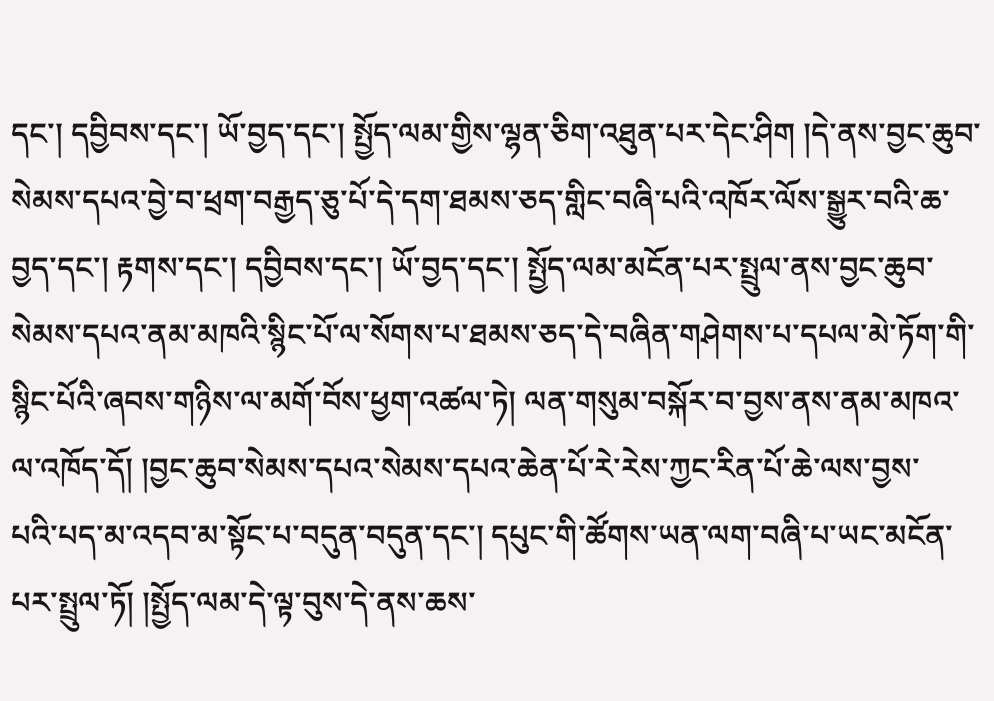དང་། དབྱིབས་དང་། ཡོ་བྱད་དང་། སྤྱོད་ལམ་གྱིས་ལྷན་ཅིག་འཐུན་པར་དེང་ཤིག །དེ་ནས་བྱང་ཆུབ་སེམས་དཔའ་བྱེ་བ་ཕྲག་བརྒྱད་ཅུ་པོ་དེ་དག་ཐམས་ཅད་གླིང་བཞི་པའི་འཁོར་ལོས་སྒྱུར་བའི་ཆ་བྱད་དང་། རྟགས་དང་། དབྱིབས་དང་། ཡོ་བྱད་དང་། སྤྱོད་ལམ་མངོན་པར་སྤྲུལ་ནས་བྱང་ཆུབ་སེམས་དཔའ་ནམ་མཁའི་སྙིང་པོ་ལ་སོགས་པ་ཐམས་ཅད་དེ་བཞིན་གཤེགས་པ་དཔལ་མེ་ཏོག་གི་སྙིང་པོའི་ཞབས་གཉིས་ལ་མགོ་བོས་ཕྱག་འཚལ་ཏེ། ལན་གསུམ་བསྐོར་བ་བྱས་ནས་ནམ་མཁའ་ལ་འཁོད་དོ། །བྱང་ཆུབ་སེམས་དཔའ་སེམས་དཔའ་ཆེན་པོ་རེ་རེས་ཀྱང་རིན་པོ་ཆེ་ལས་བྱས་
པའི་པད་མ་འདབ་མ་སྟོང་པ་བདུན་བདུན་དང་། དཔུང་གི་ཚོགས་ཡན་ལག་བཞི་པ་ཡང་མངོན་པར་སྤྲུལ་ཏོ། །སྤྱོད་ལམ་དེ་ལྟ་བུས་དེ་ནས་ཆས་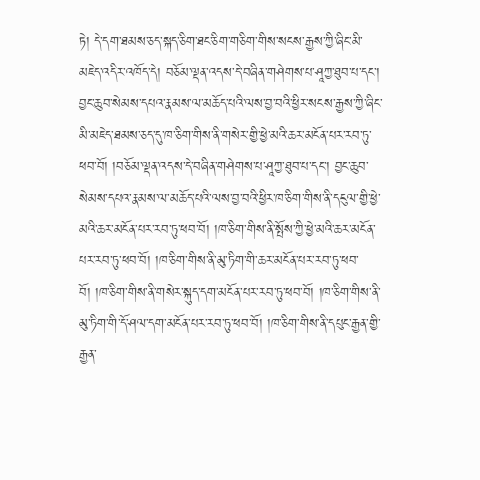ཏེ། དེ་དག་ཐམས་ཅད་སྐད་ཅིག་ཐང་ཅིག་གཅིག་གིས་སངས་རྒྱས་ཀྱི་ཞིང་མི་མཇེད་འདིར་འཁོད་དེ། བཅོམ་ལྡན་འདས་དེ་བཞིན་གཤེགས་པ་ཤཱཀྱ་ཐུབ་པ་དང་། བྱང་ཆུབ་སེམས་དཔའ་རྣམས་ལ་མཆོད་པའི་ལས་བྱ་བའི་ཕྱིར་སངས་རྒྱས་ཀྱི་ཞིང་མི་མཇེད་ཐམས་ཅད་དུ་ཁ་ཅིག་གིས་ནི་གསེར་གྱི་ཕྱེ་མའི་ཆར་མངོན་པར་རབ་ཏུ་ཕབ་བོ། །བཅོམ་ལྡན་འདས་དེ་བཞིན་གཤེགས་པ་ཤཱཀྱ་ཐུབ་པ་དང་། བྱང་ཆུབ་སེམས་དཔའ་རྣམས་ལ་མཆོད་པའི་ལས་བྱ་བའི་ཕྱིར་ཁ་ཅིག་གིས་ནི་དངུལ་གྱི་ཕྱེ་མའི་ཆར་མངོན་པར་རབ་ཏུ་ཕབ་བོ། །ཁ་ཅིག་གིས་ནི་སྤོས་ཀྱི་ཕྱེ་མའི་ཆར་མངོན་པར་རབ་ཏུ་ཕབ་བོ། །ཁ་ཅིག་གིས་ནི་མུ་ཏིག་གི་ཆར་མངོན་པར་རབ་ཏུ་ཕབ་བོ། །ཁ་ཅིག་གིས་ནི་གསེར་སྐུད་དག་མངོན་པར་རབ་ཏུ་ཕབ་བོ། །ཁ་ཅིག་གིས་ནི་མུ་ཏིག་གི་དོ་ཤལ་དག་མངོན་པར་རབ་ཏུ་ཕབ་བོ། །ཁ་ཅིག་གིས་ནི་དཔུང་རྒྱན་གྱི་རྒྱན་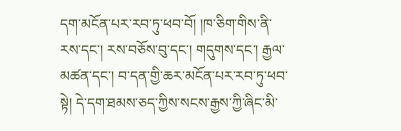དག་མངོན་པར་རབ་ཏུ་ཕབ་བོ། །ཁ་ཅིག་གིས་ནི་རས་དང་། རས་བཅོས་བུ་དང་། གདུགས་དང་། རྒྱལ་མཚན་དང་། བ་དན་གྱི་ཆར་མངོན་པར་རབ་ཏུ་ཕབ་སྟེ། དེ་དག་ཐམས་ཅད་ཀྱིས་སངས་རྒྱས་ཀྱི་ཞིང་མི་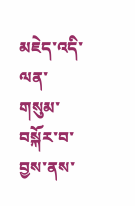མཇེད་འདི་ལན་གསུམ་བསྐོར་བ་བྱས་ནས་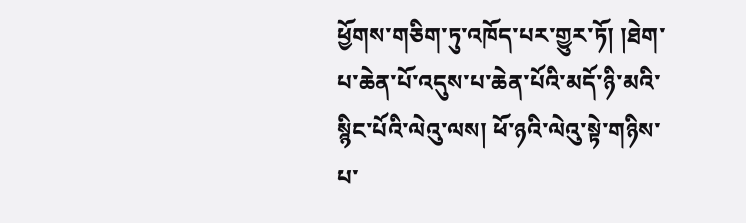ཕྱོགས་གཅིག་ཏུ་འཁོད་པར་གྱུར་ཏོ། །ཐེག་པ་ཆེན་པོ་འདུས་པ་ཆེན་པོའི་མདོ་ཉི་མའི་སྙིང་པོའི་ལེའུ་ལས། ཕོ་ཉའི་ལེའུ་སྟེ་གཉིས་པ་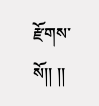རྫོགས་སོ།། །།